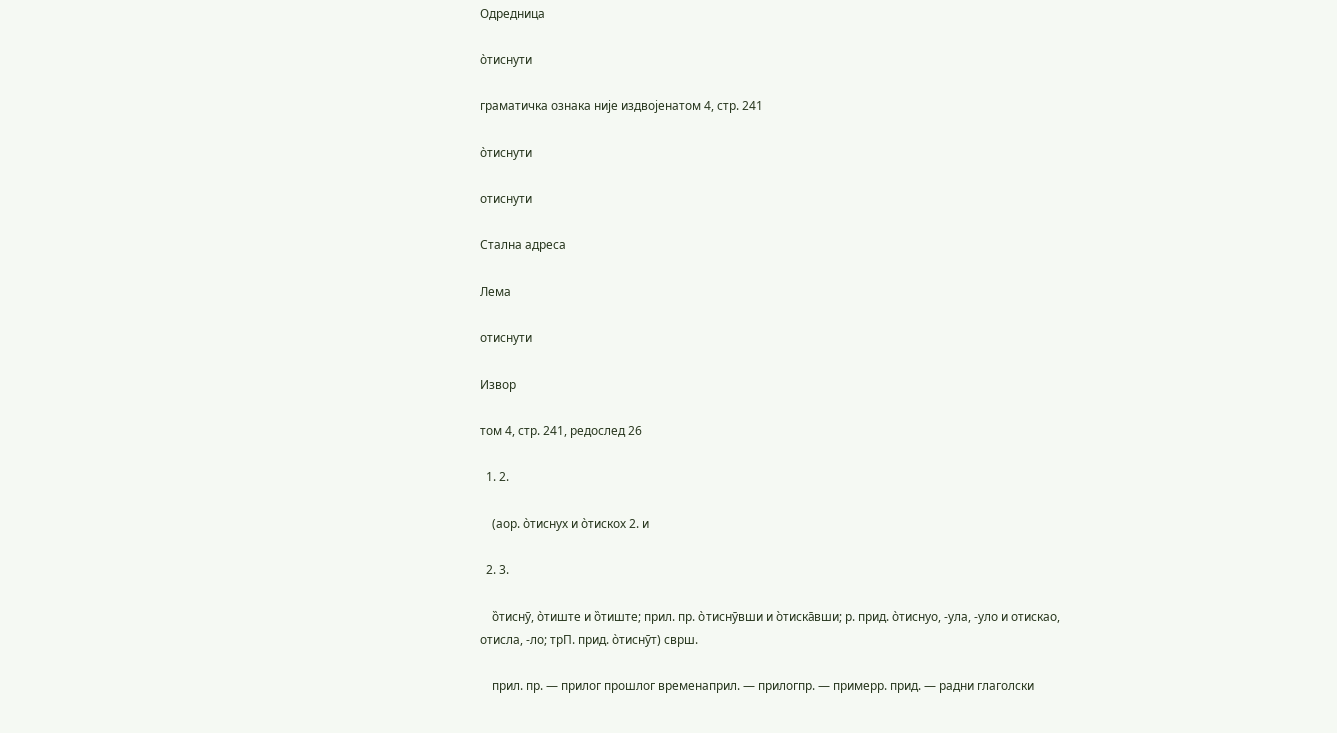Одредница

о̀тиснути

граматичка ознака није издвојенатом 4, стр. 241

о̀тиснути

отиснути

Стална адреса

Лема

отиснути

Извор

том 4, стр. 241, редослед 26

  1. 2.

    (аор. о̀тиснух и о̀тискох 2. и

  2. 3.

    о̏тиснӯ, о̀тиште и о̏тиште; прил. пр. о̀тиснӯвши и о̀тиска̄вши; р. прид. о̀тиснуо, -ула, -уло и отискао, отисла, -ло; трП. прид. о̀тиснӯт) сврш.

    прил. пр. — прилог прошлог временаприл. — прилогпр. — примерр. прид. — радни глаголски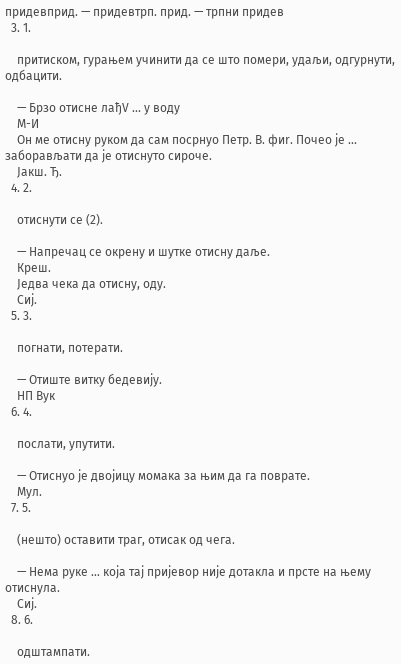придевприд. — придевтрп. прид. — трпни придев
  3. 1.

    притиском, гурањем учинити да се што помери, удаљи, одгурнути, одбацити.

    — Брзо отисне лађV ... у воду
    М-И
    Он ме отисну руком да сам посрнуо Петр. В. фиr. Почео је ... заборављати да је отиснуто сироче.
    Јакш. Ђ.
  4. 2.

    отиснути се (2).

    — Напречац се окрену и шутке отисну даље.
    Креш.
    Једва чека да отисну, оду.
    Сиј.
  5. 3.

    погнати, потерати.

    — Отиште витку бедевију.
    НП Вук
  6. 4.

    послати, упутити.

    — Отиснуо је двојицу момака за њим да га поврате.
    Мул.
  7. 5.

    (нешто) оставити траг, отисак од чега.

    — Нема руке ... која тај пријевор није дотакла и прсте на њему отиснула.
    Сиј.
  8. 6.

    одштампати.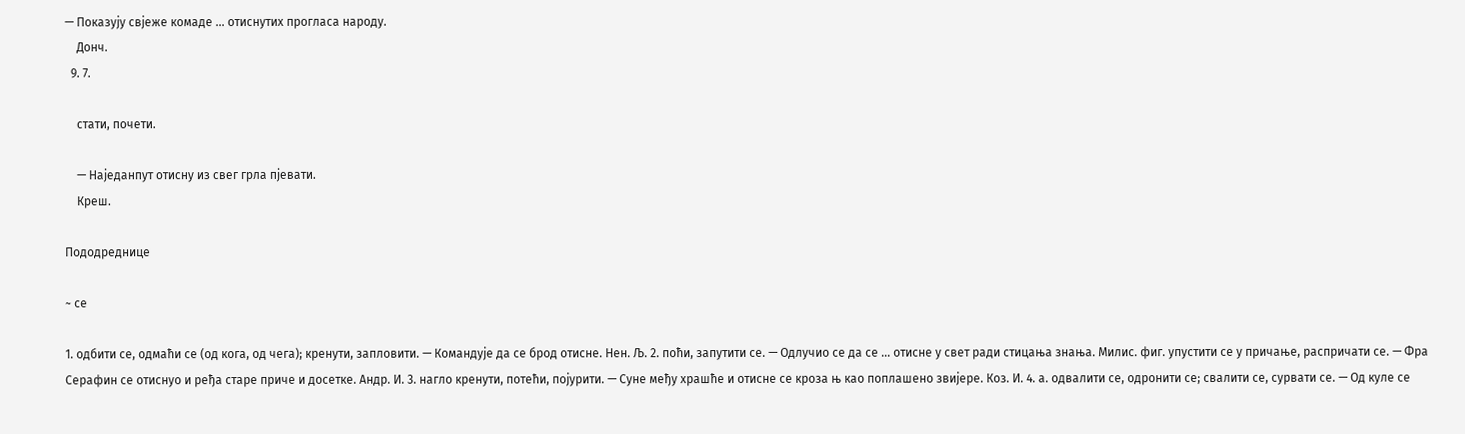— Показују свјеже комаде ... отиснутих прогласа народу.
    Донч.
  9. 7.

    стати, почети.

    — Наједанпут отисну из свег грла пјевати.
    Креш.

Пододреднице

~ се

1. одбити се, одмаћи се (од кога, од чега); кренути, запловити. — Командује да се брод отисне. Нен. Љ. 2. поћи, запутити се. — Одлучио се да се ... отисне у свет ради стицања знања. Милис. фиг. упустити се у причање, распричати се. — Фра Серафин се отиснуо и ређа старе приче и досетке. Андр. И. 3. нагло кренути, потећи, појурити. — Суне међу храшће и отисне се кроза њ као поплашено звијере. Коз. И. 4. а. одвалити се, одронити се; свалити се, сурвати се. — Од куле се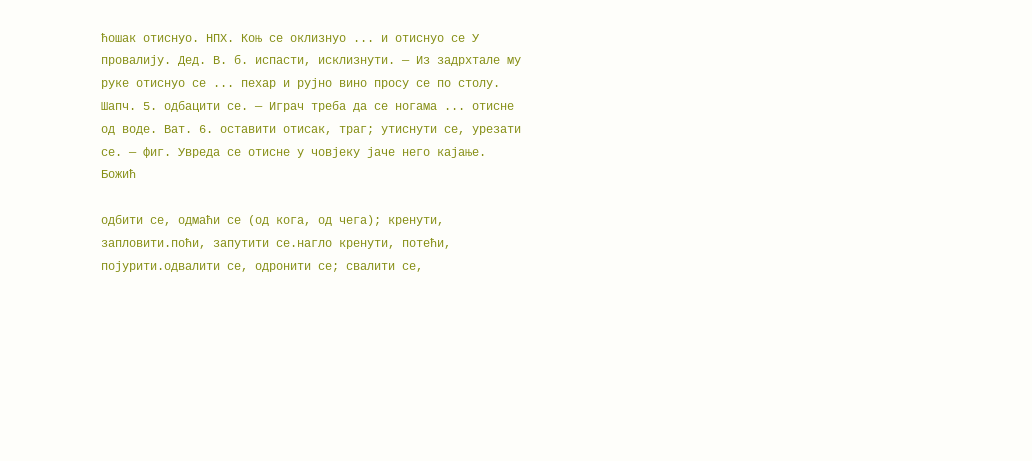ћошак отиснуо. НПХ. Коњ се оклизнуо ... и отиснуо се У провалију. Дед. В. б. испасти, исклизнути. — Из задрхтале му руке отиснуо се ... пехар и рујно вино просу се по столу. Шапч. 5. одбацити се. — Играч треба да се ногама ... отисне од воде. Ват. 6. оставити отисак, траг; утиснути се, урезати се. — фиг. Увреда се отисне у човјеку јаче него кајање. Божић

одбити се, одмаћи се (од кога, од чега); кренути, запловити.поћи, запутити се.нагло кренути, потећи, појурити.одвалити се, одронити се; свалити се,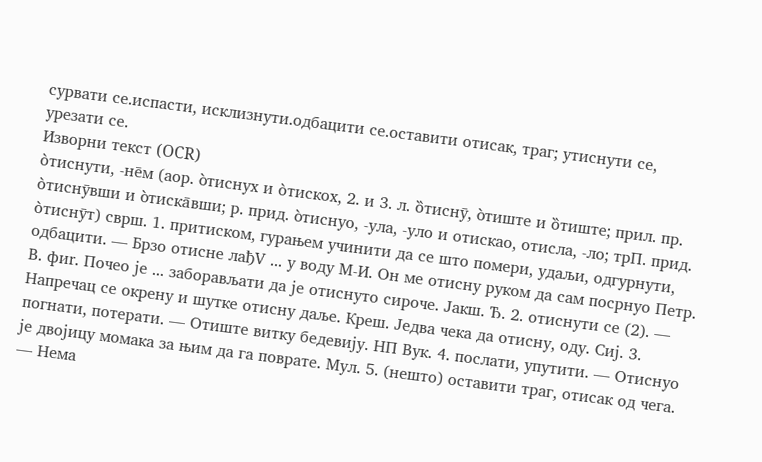сурвати се.испасти, исклизнути.одбацити се.оставити отисак, траг; утиснути се, урезати се.
Изворни текст (OCR)
о̀тиснути, -не̄м (аор. о̀тиснух и о̀тискох, 2. и 3. л. о̏тиснӯ, о̀тиште и о̏тиште; прил. пр. о̀тиснӯвши и о̀тиска̄вши; р. прид. о̀тиснуо, -ула, -уло и отискао, отисла, -ло; трП. прид. о̀тиснӯт) сврш. 1. притиском, гурањем учинити да се што помери, удаљи, одгурнути, одбацити. — Брзо отисне лађV ... у воду М-И. Он ме отисну руком да сам посрнуо Петр. В. фиr. Почео је ... заборављати да је отиснуто сироче. Јакш. Ђ. 2. отиснути се (2). — Напречац се окрену и шутке отисну даље. Креш. Једва чека да отисну, оду. Сиј. 3. погнати, потерати. — Отиште витку бедевију. НП Вук. 4. послати, упутити. — Отиснуо је двојицу момака за њим да га поврате. Мул. 5. (нешто) оставити траг, отисак од чега. — Нема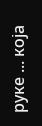руке ... која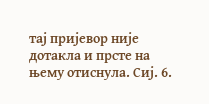тај пријевор није дотакла и прсте на њему отиснула. Сиј. 6.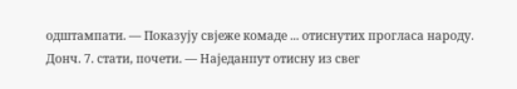одштампати. — Показују свјеже комаде ... отиснутих прогласа народу. Донч. 7. стати, почети. — Наједанпут отисну из свег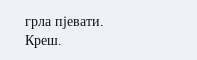грла пјевати. Креш.